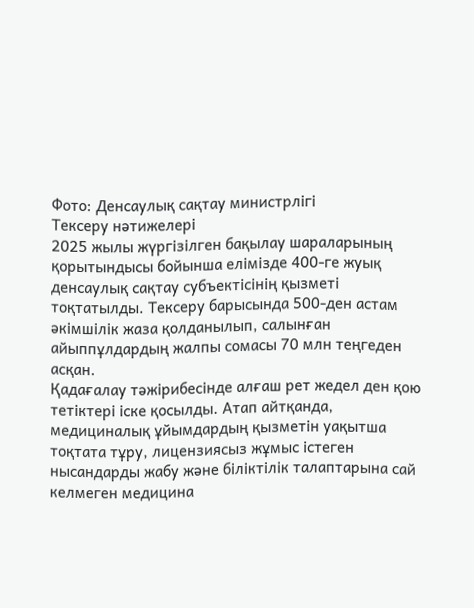Фото: Денсаулық сақтау министрлігі
Тексеру нәтижелері
2025 жылы жүргізілген бақылау шараларының қорытындысы бойынша елімізде 400-ге жуық денсаулық сақтау субъектісінің қызметі тоқтатылды. Тексеру барысында 500-ден астам әкімшілік жаза қолданылып, салынған айыппұлдардың жалпы сомасы 70 млн теңгеден асқан.
Қадағалау тәжірибесінде алғаш рет жедел ден қою тетіктері іске қосылды. Атап айтқанда, медициналық ұйымдардың қызметін уақытша тоқтата тұру, лицензиясыз жұмыс істеген нысандарды жабу және біліктілік талаптарына сай келмеген медицина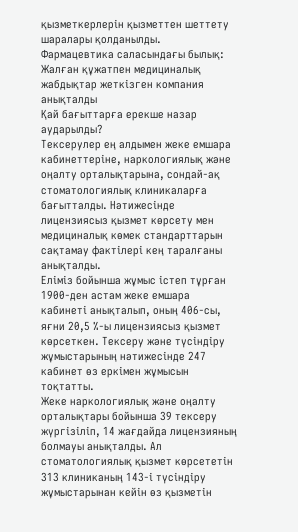қызметкерлерін қызметтен шеттету шаралары қолданылды.
Фармацевтика саласындағы былық: Жалған құжатпен медициналық жабдықтар жеткізген компания анықталды
Қай бағыттарға ерекше назар аударылды?
Тексерулер ең алдымен жеке емшара кабинеттеріне, наркологиялық және оңалту орталықтарына, сондай-ақ стоматологиялық клиникаларға бағытталды. Нәтижесінде лицензиясыз қызмет көрсету мен медициналық көмек стандарттарын сақтамау фактілері кең таралғаны анықталды.
Еліміз бойынша жұмыс істеп тұрған 1900-ден астам жеке емшара кабинеті анықталып, оның 406-сы, яғни 20,5 %-ы лицензиясыз қызмет көрсеткен. Тексеру және түсіндіру жұмыстарының нәтижесінде 247 кабинет өз еркімен жұмысын тоқтатты.
Жеке наркологиялық және оңалту орталықтары бойынша 39 тексеру жүргізіліп, 14 жағдайда лицензияның болмауы анықталды. Ал стоматологиялық қызмет көрсететін 313 клиниканың 143-і түсіндіру жұмыстарынан кейін өз қызметін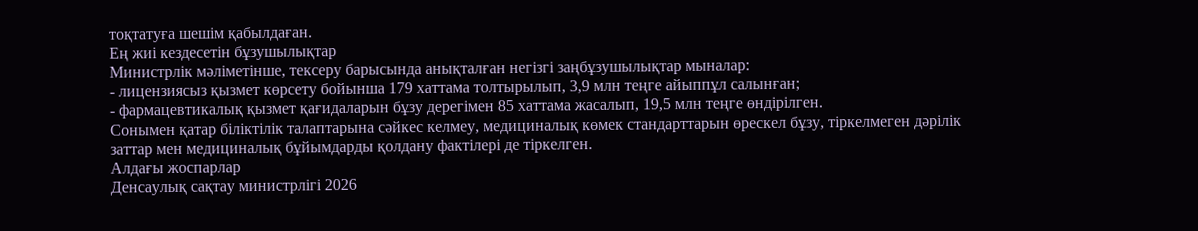тоқтатуға шешім қабылдаған.
Ең жиі кездесетін бұзушылықтар
Министрлік мәліметінше, тексеру барысында анықталған негізгі заңбұзушылықтар мыналар:
- лицензиясыз қызмет көрсету бойынша 179 хаттама толтырылып, 3,9 млн теңге айыппұл салынған;
- фармацевтикалық қызмет қағидаларын бұзу дерегімен 85 хаттама жасалып, 19,5 млн теңге өндірілген.
Сонымен қатар біліктілік талаптарына сәйкес келмеу, медициналық көмек стандарттарын өрескел бұзу, тіркелмеген дәрілік заттар мен медициналық бұйымдарды қолдану фактілері де тіркелген.
Алдағы жоспарлар
Денсаулық сақтау министрлігі 2026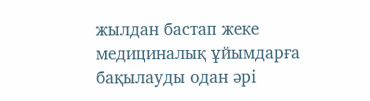жылдан бастап жеке медициналық ұйымдарға бақылауды одан әрі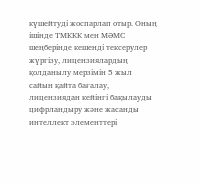күшейтуді жоспарлап отыр. Оның ішінде ТМККК мен МӘМС шеңберінде кешенді тексерулер жүргізу, лицензиялардың қолданылу мерзімін 5 жыл сайын қайта бағалау, лицензиядан кейінгі бақылауды цифрландыру және жасанды интеллект элементтері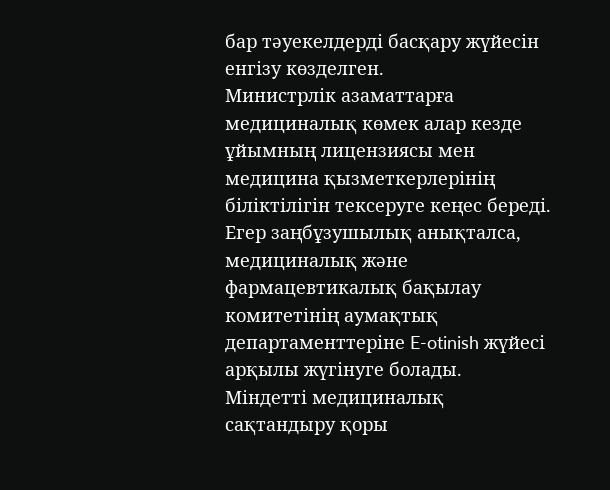бар тәуекелдерді басқару жүйесін енгізу көзделген.
Министрлік азаматтарға медициналық көмек алар кезде ұйымның лицензиясы мен медицина қызметкерлерінің біліктілігін тексеруге кеңес береді. Егер заңбұзушылық анықталса, медициналық және фармацевтикалық бақылау комитетінің аумақтық департаменттеріне E-otinish жүйесі арқылы жүгінуге болады.
Міндетті медициналық сақтандыру қоры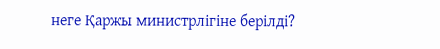неге Қаржы министрлігіне берілді?